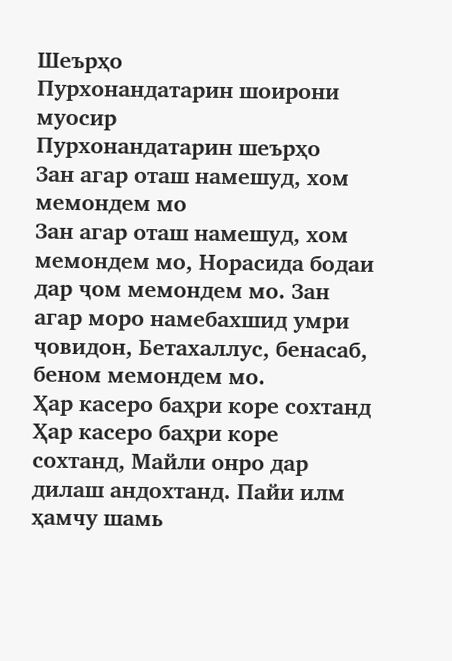Шеърҳо
Пурхонандатарин шоирони муосир
Пурхонандатарин шеърҳо
Зан агар оташ намешуд, хом мемондем мо
Зан агар оташ намешуд, хом мемондем мо, Норасида бодаи дар ҷом мемондем мо. Зан агар моро намебахшид умри ҷовидон, Бетахаллус, бенасаб, беном мемондем мо.
Ҳар касеро баҳри коре сохтанд
Ҳар касеро баҳри коре сохтанд, Майли онро дар дилаш андохтанд. Пайи илм ҳамчу шамь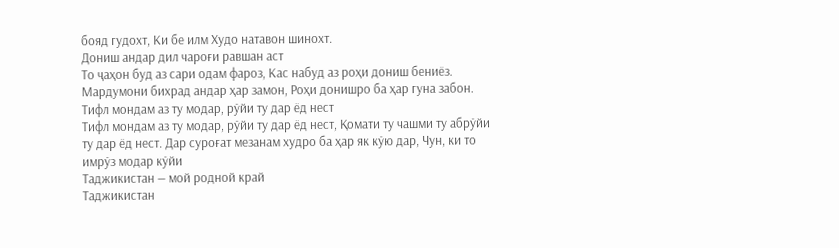бояд гудохт, Ки бе илм Худо натавон шинохт.
Дониш андар дил чароғи равшан аст
То ҷаҳон буд аз сари одам фароз, Кас набуд аз роҳи дониш бениёз. Мардумони бихрад андар ҳар замон, Роҳи донишро ба ҳар гуна забон.
Тифл мондам аз ту модар, рӯйи ту дар ёд нест
Тифл мондам аз ту модар, рӯйи ту дар ёд нест, Қомати ту чашми ту абрӯйи ту дар ёд нест. Дар суроғат мезанам худро ба ҳар як кӯю дар, Чун, ки то имрӯз модар кӯйи
Таджикистан — мой родной край
Таджикистан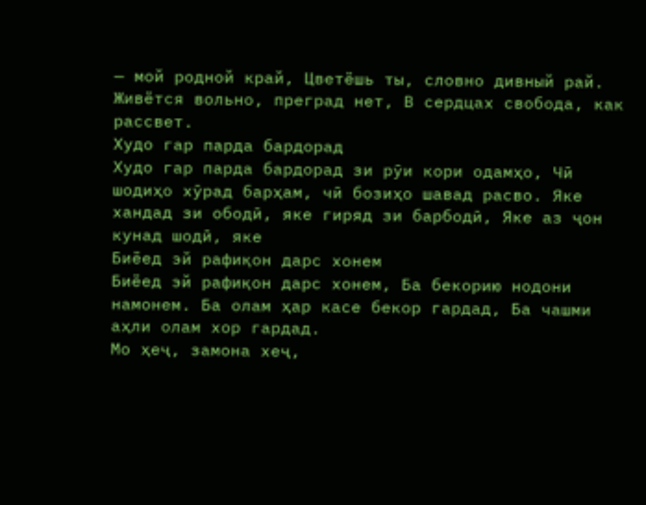— мой родной край, Цветёшь ты, словно дивный рай. Живётся вольно, преград нет, В сердцах свобода, как рассвет.
Худо гар парда бардорад
Худо гар парда бардорад зи рӯи кори одамҳо, Чӣ шодиҳо хӯрад барҳам, чӣ бозиҳо шавад расво. Яке хандад зи ободӣ, яке гиряд зи барбодӣ, Яке аз ҷон кунад шодӣ, яке
Биёед эй рафиқон дарс хонем
Биёед эй рафиқон дарс хонем, Ба бекорию нодони намонем. Ба олам ҳар касе бекор гардад, Ба чашми аҳли олам хор гардад.
Мо ҳеҷ, замона хеҷ,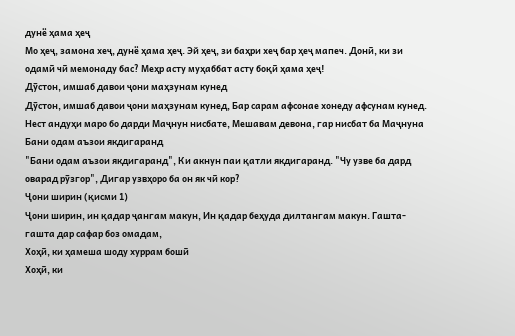дунё ҳама ҳеҷ
Мо ҳеҷ, замона хеҷ, дунё ҳама ҳеҷ. Эй ҳеҷ, зи баҳри хеҷ бар ҳеҷ мапеч. Донӣ, ки зи одамӣ чӣ мемонаду бас? Меҳр асту муҳаббат асту боқӣ ҳама ҳеҷ!
Дӯстон, имшаб давои ҷони маҳзунам кунед
Дӯстон, имшаб давои ҷони маҳзунам кунед, Бар сарам афсонае хонеду афсунам кунед. Нест андуҳи маро бо дарди Маҷнун нисбате, Мешавам девона, гар нисбат ба Маҷнуна
Бани одам аъзои якдигаранд
"Бани одам аъзои якдигаранд", Ки акнун паи қатли якдигаранд. "Чу узве ба дард оварад рӯзгор", Дигар узвҳоро ба он як чӣ кор?
Ҷони ширин (қисми 1)
Ҷони ширин, ин қадар ҷангам макун, Ин қадар беҳуда дилтангам макун. Гашта-гашта дар сафар боз омадам,
Хоҳӣ, ки ҳамеша шоду хуррам бошӣ
Хоҳӣ, ки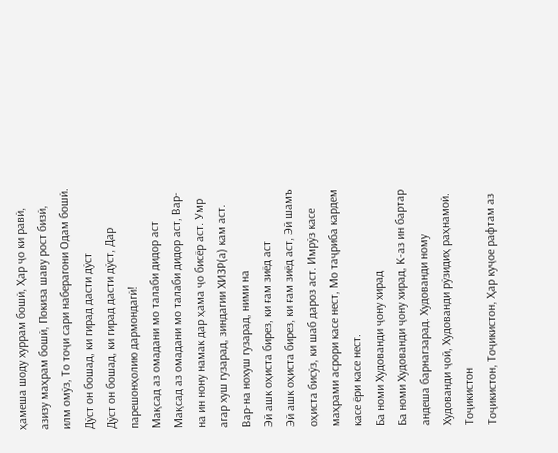ҳамеша шоду хуррам бошӣ, Ҳар ҷо ки равӣ, азизу маҳрам бошӣ, Покиза шаву рост бизӣ, илм омӯз, То тоҷи сари наберагони Одам бошӣ.
Дӯст он бошад, ки гирад дасти дӯст
Дӯст он бошад, ки гирад дасти дӯст, Дар парешонҳолию дармондагӣ!
Мақсад аз омадани мо талаби дидор аст
Мақсад аз омадани мо талаби дидор аст, Вар-на ин нону намак дар ҳама ҷо бисёр аст. Умр агар хуш гузарад, зиндагии ХИЗР(а) кам аст. Вар-на нохуш гузарад, ними на
Эй ашк оҳиста бирез, ки ғам зиёд аст
Эй ашк оҳиста бирез, ки ғам зиёд аст, Эй шамъ оҳиста бисӯз, ки шаб дароз аст. Имрӯз касе маҳрами асрори касе нест, Мо таҷриба кардем касе ёри касе нест.
Ба номи Худованди ҷону хирад
Ба номи Худованди ҷону хирад, К-аз ин бартар андеша барнагзарад. Худованди ному Худованди ҷой, Худованди рӯзидиҳ раҳнамоӣ.
Тоҷикистон
Тоҷикистон, Тоҷикистон, Ҳар куҷое рафтам аз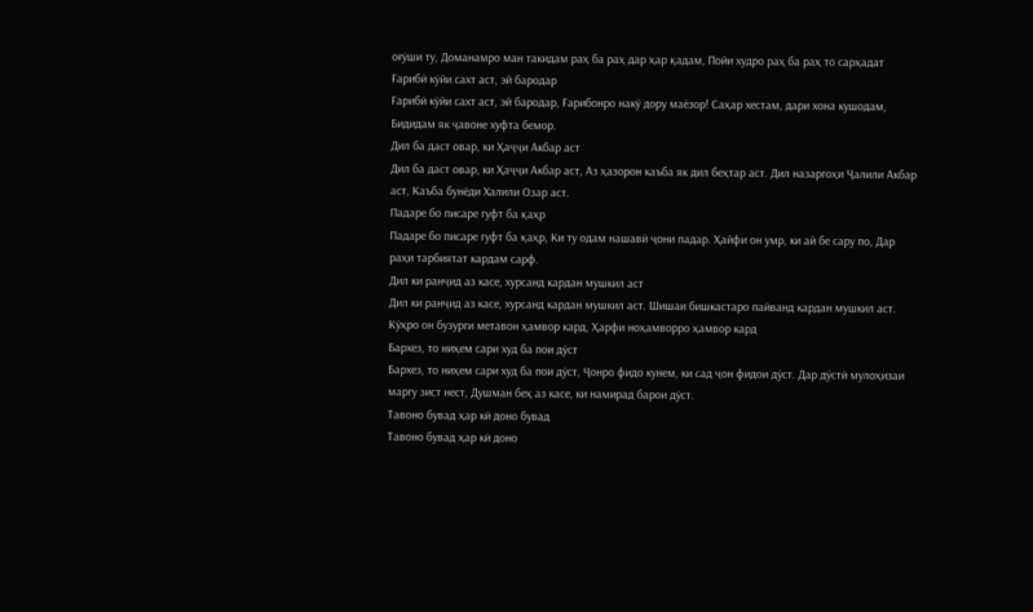оғӯши ту, Доманамро ман такидам раҳ ба раҳ дар ҳар қадам, Пойи худро раҳ ба раҳ то сарҳадат
Ғарибӣ кӯйи сахт аст, эй бародар
Ғарибӣ кӯйи сахт аст, эй бародар, Ғарибонро накӯ дору маёзор! Саҳар хестам, дари хона кушодам, Бидидам як ҷавоне хуфта бемор.
Дил ба даст овар, ки Ҳаҷҷи Акбар аст
Дил ба даст овар, ки Ҳаҷҷи Акбар аст, Аз ҳазорон каъба як дил беҳтар аст. Дил назаргоҳи Ҷалили Акбар аст, Каъба бунёди Халили Озар аст.
Падаре бо писаре гуфт ба қаҳр
Падаре бо писаре гуфт ба қаҳр, Ки ту одам нашавӣ ҷони падар. Ҳайфи он умр, ки ай бе сару по, Дар раҳи тарбиятат кардам сарф.
Дил ки ранҷид аз касе, хурсанд кардан мушкил аст
Дил ки ранҷид аз касе, хурсанд кардан мушкил аст. Шишаи бишкастаро пайванд кардан мушкил аст. Кӯҳро он бузурги метавон ҳамвор кард, Ҳарфи ноҳамворро ҳамвор кард
Бархез, то ниҳем сари худ ба пои дӯст
Бархез, то ниҳем сари худ ба пои дӯст, Ҷонро фидо кунем, ки сад ҷон фидои дӯст. Дар дӯстӣ мулоҳизаи маргу зист нест, Душман беҳ аз касе, ки намирад барои дӯст.
Тавоно бувад ҳар кӣ доно бувад
Тавоно бувад ҳар кӣ доно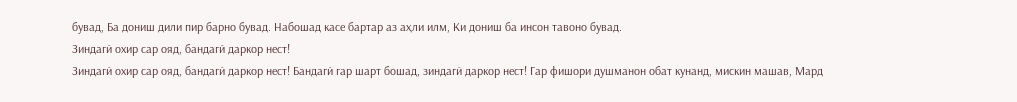бувад, Ба дониш дили пир барно бувад. Набошад касе бартар аз аҳли илм, Ки дониш ба инсон тавоно бувад.
Зиндагӣ охир сар ояд, бандагӣ даркор нест!
Зиндагӣ охир сар ояд, бандагӣ даркор нест! Бандагӣ гар шарт бошад, зиндагӣ даркор нест! Гар фишори душманон обат кунанд, мискин машав, Мард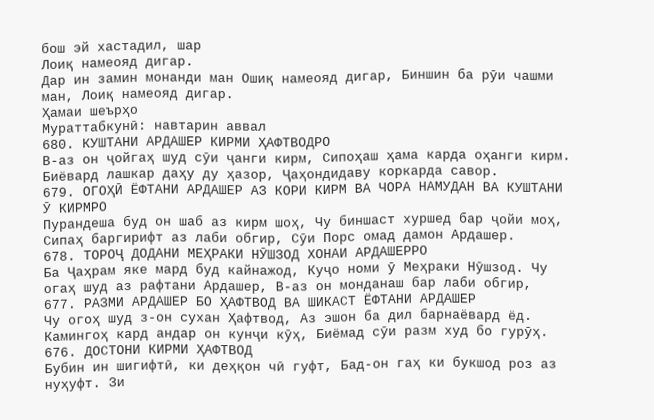бош эй хастадил, шар
Лоиқ намеояд дигар.
Дар ин замин монанди ман Ошиқ намеояд дигар, Биншин ба рӯи чашми ман, Лоиқ намеояд дигар.
Ҳамаи шеърҳо
Мураттабкунӣ: навтарин аввал
680. КУШТАНИ АРДАШЕР КИРМИ ҲАФТВОДРО
В-аз он ҷойгаҳ шуд сӯи ҷанги кирм, Сипоҳаш ҳама карда оҳанги кирм. Биёвард лашкар даҳу ду ҳазор, Ҷаҳондидаву коркарда савор.
679. ОГОҲӢ ЁФТАНИ АРДАШЕР АЗ КОРИ КИРМ ВА ЧОРА НАМУДАН ВА КУШТАНИ Ӯ КИРМРО
Пурандеша буд он шаб аз кирм шоҳ, Чу биншаст хуршед бар ҷойи моҳ, Сипаҳ баргирифт аз лаби обгир, Сӯи Порс омад дамон Ардашер.
678. ТОРОҶ ДОДАНИ МЕҲРАКИ НӮШЗОД ХОНАИ АРДАШЕРРО
Ба Ҷаҳрам яке мард буд кайнажод, Куҷо номи ӯ Меҳраки Нӯшзод. Чу огаҳ шуд аз рафтани Ардашер, В-аз он монданаш бар лаби обгир,
677. РАЗМИ АРДАШЕР БО ҲАФТВОД ВА ШИКАСТ ЁФТАНИ АРДАШЕР
Чу огоҳ шуд з-он сухан Ҳафтвод, Аз эшон ба дил барнаёвард ёд. Камингоҳ кард андар он кунҷи кӯҳ, Биёмад сӯи разм худ бо гурӯҳ.
676. ДОСТОНИ КИРМИ ҲАФТВОД
Бубин ин шигифтӣ, ки деҳқон чӣ гуфт, Бад-он гаҳ ки букшод роз аз нуҳуфт. Зи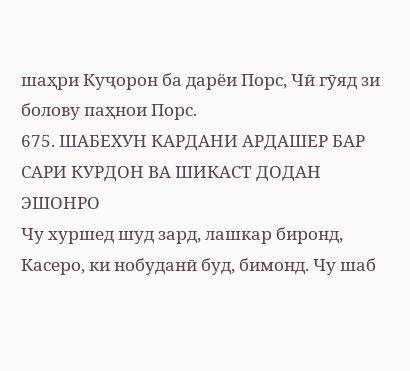шаҳри Куҷорон ба дарёи Порс, Чӣ гӯяд зи болову паҳнои Порс.
675. ШАБЕХУН КАРДАНИ АРДАШЕР БАР САРИ КУРДОН ВА ШИКАСТ ДОДАН ЭШОНРО
Чу хуршед шуд зард, лашкар биронд, Касеро, ки нобуданӣ буд, бимонд. Чу шаб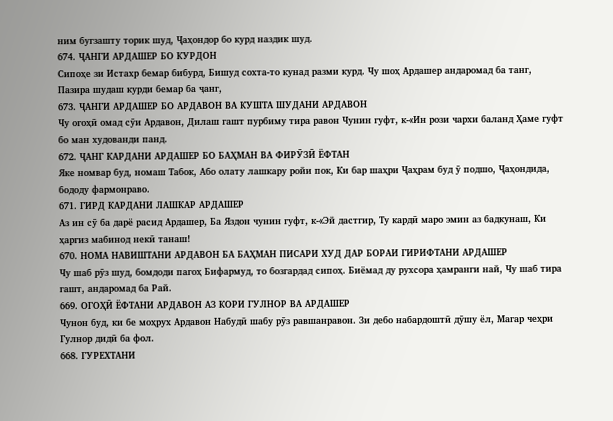ним бугзашту торик шуд, Ҷаҳондор бо курд наздик шуд.
674. ҶАНГИ АРДАШЕР БО КУРДОН
Сипоҳе зи Истахр бемар бибурд, Бишуд сохта-то кунад разми курд. Чу шоҳ Ардашер андаромад ба танг, Пазира шудаш курди бемар ба ҷанг,
673. ҶАНГИ АРДАШЕР БО АРДАВОН ВА КУШТА ШУДАНИ АРДАВОН
Чу огоҳӣ омад сӯи Ардавон, Дилаш гашт пурбиму тира равон Чунин гуфт, к-«Ин рози чархи баланд Ҳаме гуфт бо ман худованди панд.
672. ҶАНГ КАРДАНИ АРДАШЕР БО БАҲМАН ВА ФИРӮЗӢ ЁФТАН
Яке номвар буд, номаш Табок, Або олату лашкару ройи пок, Ки бар шаҳри Ҷаҳрам буд ӯ подшо, Ҷаҳондида, бододу фармонраво.
671. ГИРД КАРДАНИ ЛАШКАР АРДАШЕР
Аз ин сӯ ба дарё расид Ардашер, Ба Яздон чунин гуфт, к-«Эй дастгир, Ту кардӣ маро эмин аз бадкунаш, Ки ҳаргиз мабинод некӣ танаш!
670. НОМА НАВИШТАНИ АРДАВОН БА БАҲМАН ПИСАРИ ХУД ДАР БОРАИ ГИРИФТАНИ АРДАШЕР
Чу шаб рӯз шуд, бомдоди пагоҳ Бифармуд, то бозгардад сипоҳ. Биёмад ду рухсора ҳамранги най, Чу шаб тира гашт, андаромад ба Рай.
669. ОГОҲӢ ЁФТАНИ АРДАВОН АЗ КОРИ ГУЛНОР ВА АРДАШЕР
Чунон буд, ки бе моҳрух Ардавон Набудӣ шабу рӯз равшанравон. Зи дебо набардоштӣ дӯшу ёл, Магар чеҳри Гулнор дидӣ ба фол.
668. ГУРЕХТАНИ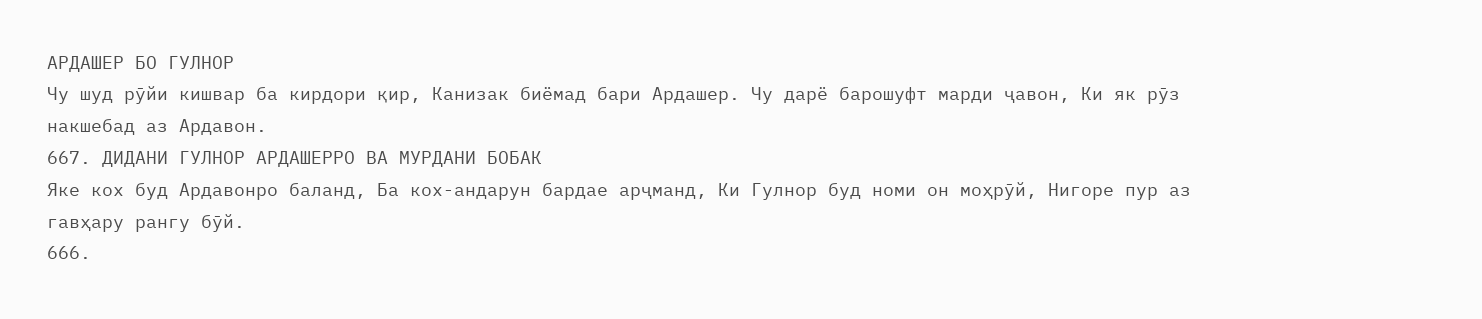АРДАШЕР БО ГУЛНОР
Чу шуд рӯйи кишвар ба кирдори қир, Канизак биёмад бари Ардашер. Чу дарё барошуфт марди ҷавон, Ки як рӯз накшебад аз Ардавон.
667. ДИДАНИ ГУЛНОР АРДАШЕРРО ВА МУРДАНИ БОБАК
Яке кох буд Ардавонро баланд, Ба кох-андарун бардае арҷманд, Ки Гулнор буд номи он моҳрӯй, Нигоре пур аз гавҳару рангу бӯй.
666.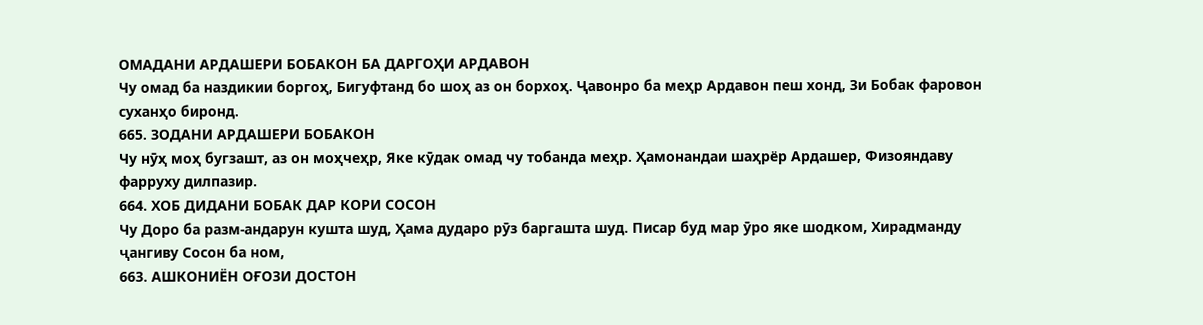ОМАДАНИ АРДАШЕРИ БОБАКОН БА ДАРГОҲИ АРДАВОН
Чу омад ба наздикии боргоҳ, Бигуфтанд бо шоҳ аз он борхоҳ. Ҷавонро ба меҳр Ардавон пеш хонд, Зи Бобак фаровон суханҳо биронд.
665. ЗОДАНИ АРДАШЕРИ БОБАКОН
Чу нӯҳ моҳ бугзашт, аз он моҳчеҳр, Яке кӯдак омад чу тобанда меҳр. Ҳамонандаи шаҳрёр Ардашер, Физояндаву фарруху дилпазир.
664. ХОБ ДИДАНИ БОБАК ДАР КОРИ СОСОН
Чу Доро ба разм-андарун кушта шуд, Ҳама дударо рӯз баргашта шуд. Писар буд мар ӯро яке шодком, Хирадманду ҷангиву Сосон ба ном,
663. АШКОНИЁН ОҒОЗИ ДОСТОН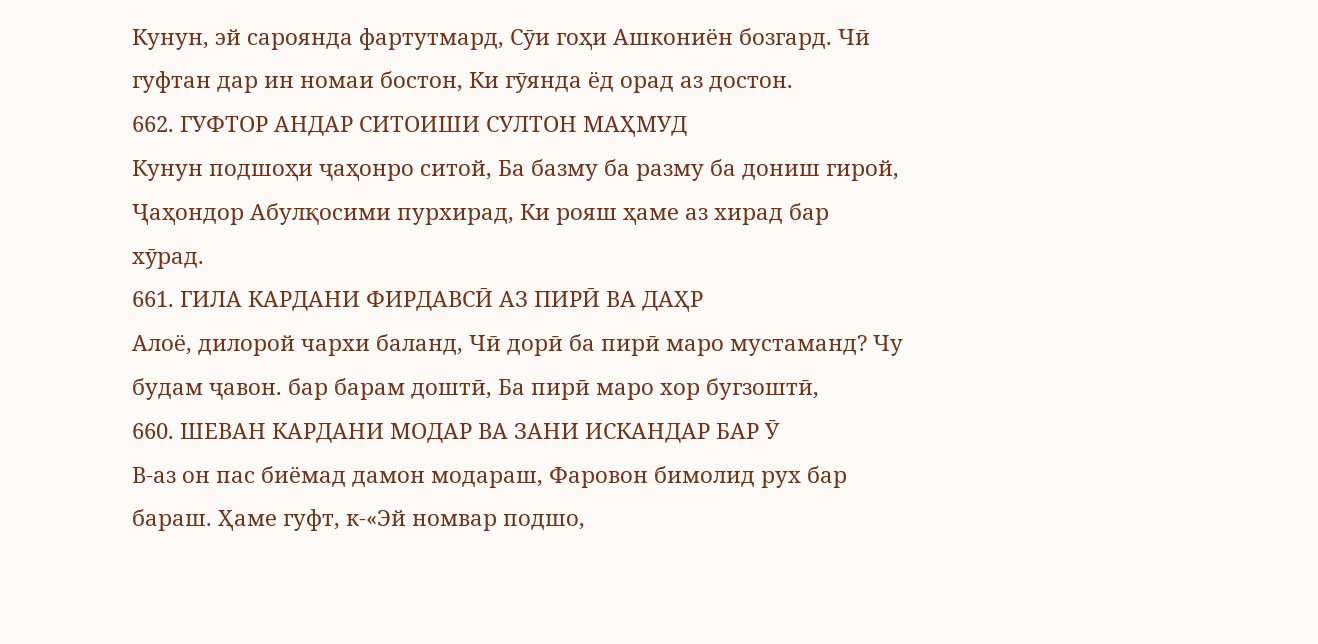Кунун, эй сароянда фартутмард, Сӯи гоҳи Ашкониён бозгард. Чӣ гуфтан дар ин номаи бостон, Ки гӯянда ёд орад аз достон.
662. ГУФТОР АНДАР СИТОИШИ СУЛТОН МАҲМУД
Кунун подшоҳи ҷаҳонро ситой, Ба базму ба разму ба дониш гирой, Ҷаҳондор Абулқосими пурхирад, Ки рояш ҳаме аз хирад бар хӯрад.
661. ГИЛА КАРДАНИ ФИРДАВСӢ АЗ ПИРӢ ВА ДАҲР
Алоё, дилорой чархи баланд, Чӣ дорӣ ба пирӣ маро мустаманд? Чу будам ҷавон. бар барам доштӣ, Ба пирӣ маро хор бугзоштӣ,
660. ШЕВАН КАРДАНИ МОДАР ВА ЗАНИ ИСКАНДАР БАР Ӯ
В-аз он пас биёмад дамон модараш, Фаровон бимолид рух бар бараш. Ҳаме гуфт, к-«Эй номвар подшо,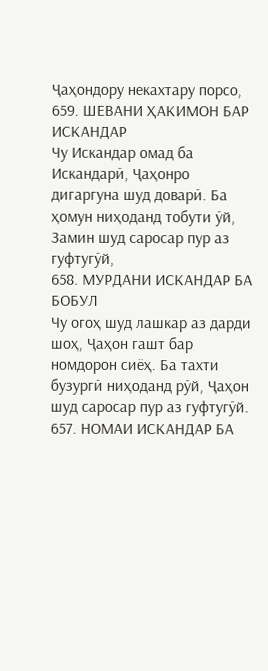Ҷаҳондору некахтару порсо,
659. ШЕВАНИ ҲАКИМОН БАР ИСКАНДАР
Чу Искандар омад ба Искандарӣ, Ҷаҳонро дигаргуна шуд доварӣ. Ба ҳомун ниҳоданд тобути ӯй, Замин шуд саросар пур аз гуфтугӯй,
658. МУРДАНИ ИСКАНДАР БА БОБУЛ
Чу огоҳ шуд лашкар аз дарди шоҳ, Ҷаҳон гашт бар номдорон сиёҳ. Ба тахти бузургӣ ниҳоданд рӯй, Ҷаҳон шуд саросар пур аз гуфтугӯй.
657. НОМАИ ИСКАНДАР БА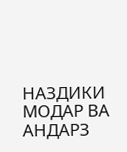НАЗДИКИ МОДАР ВА АНДАРЗ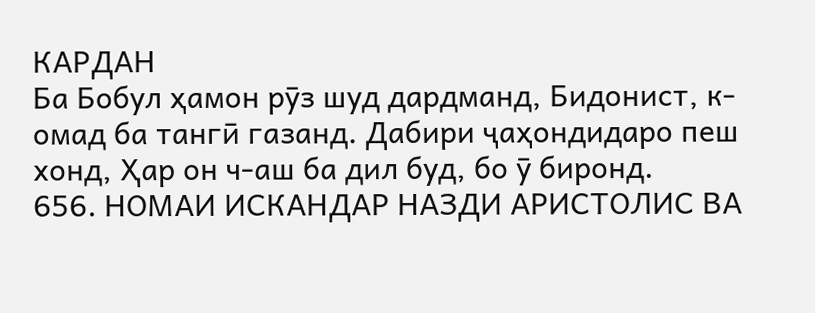КАРДАН
Ба Бобул ҳамон рӯз шуд дардманд, Бидонист, к-омад ба тангӣ газанд. Дабири ҷаҳондидаро пеш хонд, Ҳар он ч-аш ба дил буд, бо ӯ биронд.
656. НОМАИ ИСКАНДАР НАЗДИ АРИСТОЛИС ВА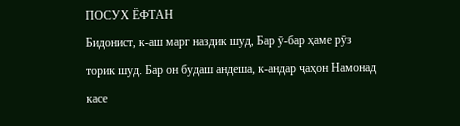ПОСУХ ЁФТАН
Бидонист, к-аш марг наздик шуд, Бар ӯ-бар ҳаме рӯз торик шуд. Бар он будаш андеша, к-андар ҷаҳон Намонад касе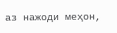аз нажоди меҳон,